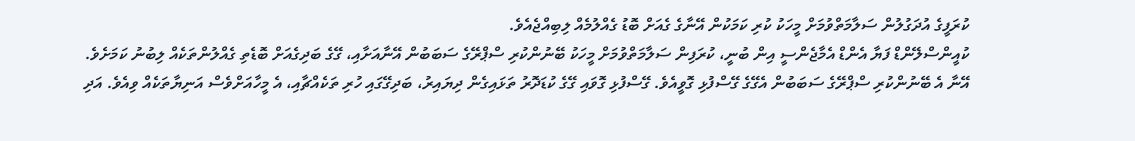ކުރަފީގެ އުދަގުލުން ސަލާމަތްވުމަށް މީހަކު ކުރި ކަމަކުން އޭނާގެ ގެއަށް ބޮޑު ގެއްލުމެއް ލިބިއްޖެއެވެ.
ކުއީންސްލޭންޑް ފަޔާ އެންޑް އެމާޖެންސީ އިން ބުނީ، ކުރަފިން ސަލާމަތްވުމަށް މީހަކު ބޭނުންކުރި ސްޕްރޭގެ ސަބަބުން އޭނާއަށާއި، ގޭގެ ބަދިގެއަށް ބޮޑެތި ގެއްލުންތަކެއް ލިބުނު ކަމަށެވެ.
އޭނާ އެ ބޭނުންކުރި ސްޕްރޭގެ ސަބަބުން އެގޭގެ ގޭސްފުޅި ގޮވީއެވެ. ގޭސްފުޅި ގޮވައި ގޭގެ ކުޑަދޮރު ތަޅައިގެން ދިޔައިރު، ބަދިގޭގައި ހުރި ތަކެއްޗާއި، އެ މީހާއަށްވެސް އަނިޔާތަކެއް ވިއެވެ. އަދި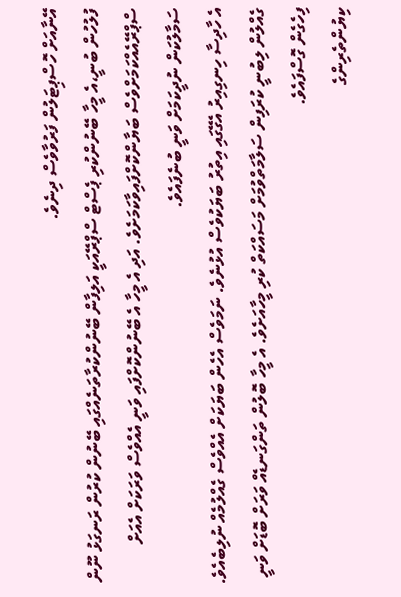އޭނާއަށް ހޮސްޕިޓަލުން ފަރުވާވެސް ދިނެވެ.
ފުލުހުން ބުނީ،އެ މީހާ ބޭނުންކުރި ޕެސްޓް ސްޕްރޭއަކީ އަލިފާން ބޭނުންކުރާތަނެއްގައި ބޭނުން ކުރުން ރަނގަޅު ނޫން ސްޕްރޭއެއްކަމަށްވެސް ބަޔާންކޮށްފައިވާކަމަށެވެ. އަދި އެ މީހާ އެ ބޭނުންކޮށްފައި ވަނީ އެއްވެސް ވަރަކަށް އެއަށް ސަމާލުކަން ނުދީކަމަށް ވަނީ ބުނެފައެވެ.
އެ ހާދިސާ ހިނގިއިރު އެގޭގައި އިތުރު ބަޔަކުވެސް އުޅުނެވެ. ނަމަވެސް އެހެން ބަޔަކަށް އެއްވެސް ގެއްލުމެއް ނުލިބެއެވެ. ގެއްލުން ލިބުނީ ކުރަފިން ސަލާމަތްވުމަށް މަސައްކަތް ކުރި މީހާއަށެވެ. އެ މީހާ ބޮލުން ތަންގަނޑެއް ވަރަށް ބޮޑަށް ވަނީ ފިހެގެން ގޮސްފައެވެ.
ކިޔުންތެރިންގެ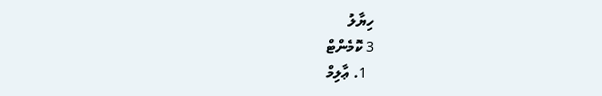ހިޔާލު
3 ކޮމެންޓް
  1. ޢާލިމް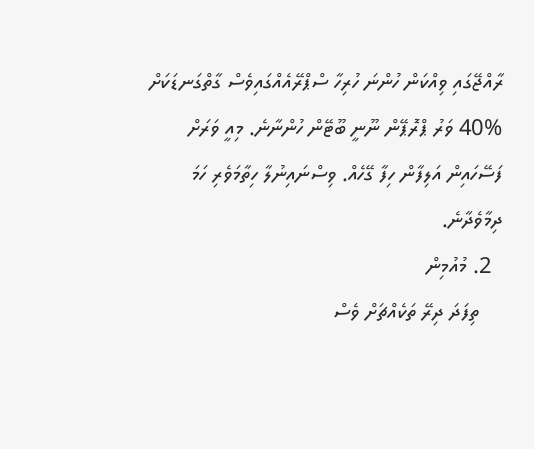ރާއްޖޭގައި ވިއްކަން ހުންނަ ހުރިހާ ސްޕްރޭއެއްގައިވެސް ގާތްގަނޑަކަށް %40 ވަރު ޕްރޮޕޭން ނޫނީ ބޫޓޭން ހުންނާނެ. މިއީ ވަރަށް ފަސޭހައިން އަލިފާން ހިފާ ގޭހެއް. ވިސްނައިނުލާ ހިތާމަވެރި ހަމަ ދިމާވެދާނެ.
  2. މުއުމިން
    ތިފަދަ ދިރޭ ތަކެއްޗަށް ވެސް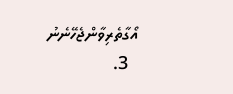އޯގާތެރިވާންޖެހޭނެނު
  3.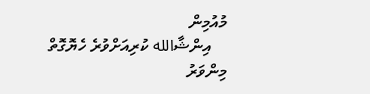މުއުމިން
    އިންޝާالله ކުރިއަށްވުރެ ހެޔޮގޮތް މިންވަރު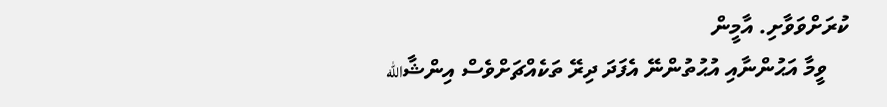ކުރަށްވަވާށި. އާމީން
    ވީމާ އަޙުންނާއި އުޙުތުންނޭ އެފަދަ ދިރޭ ތަކެއްޗަށްވެސް އިންޝާالله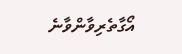އޯގާތެރިވާންވާނެ